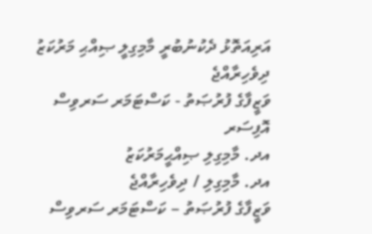އަރިއަތޮޅު ދެކުނުބުރީ މާމިގިލީ ޞިއްޙި މަރުކަޒު
ދިވެހިރާއްޖެ
ވަޒީފާގެ ފުރުޞަތު - ކަސްޓަމަރ ސަރވިސް އޮފިސަރ
އދ. މާމިގިލި ޞިއްޙީމަރުކަޒު
އދ. މާމިގިލި / ދިވެހިރާއްޖެ
ވަޒީފާގެ ފުރުޞަތު – ކަސްޓަމަރ ސަރވިސް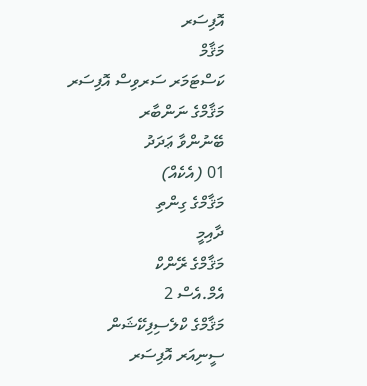އޮފިސަރ
މަޤާމް
ކަސްޓަމަރ ސަރވިސް އޮފިސަރ
މަޤާމްގެ ނަންބާރ
ބޭނުންވާ ޢަދަދު
01 (އެކެއް)
މަޤާމްގެ ގިންތި
ދާއިމީ
މަޤާމްގެ ރޭންކް
އެމް.އެސް 2
މަޤާމްގެ ކްލެސިފިކޭޝަން
ސީނިއަރ އޮފިސަރ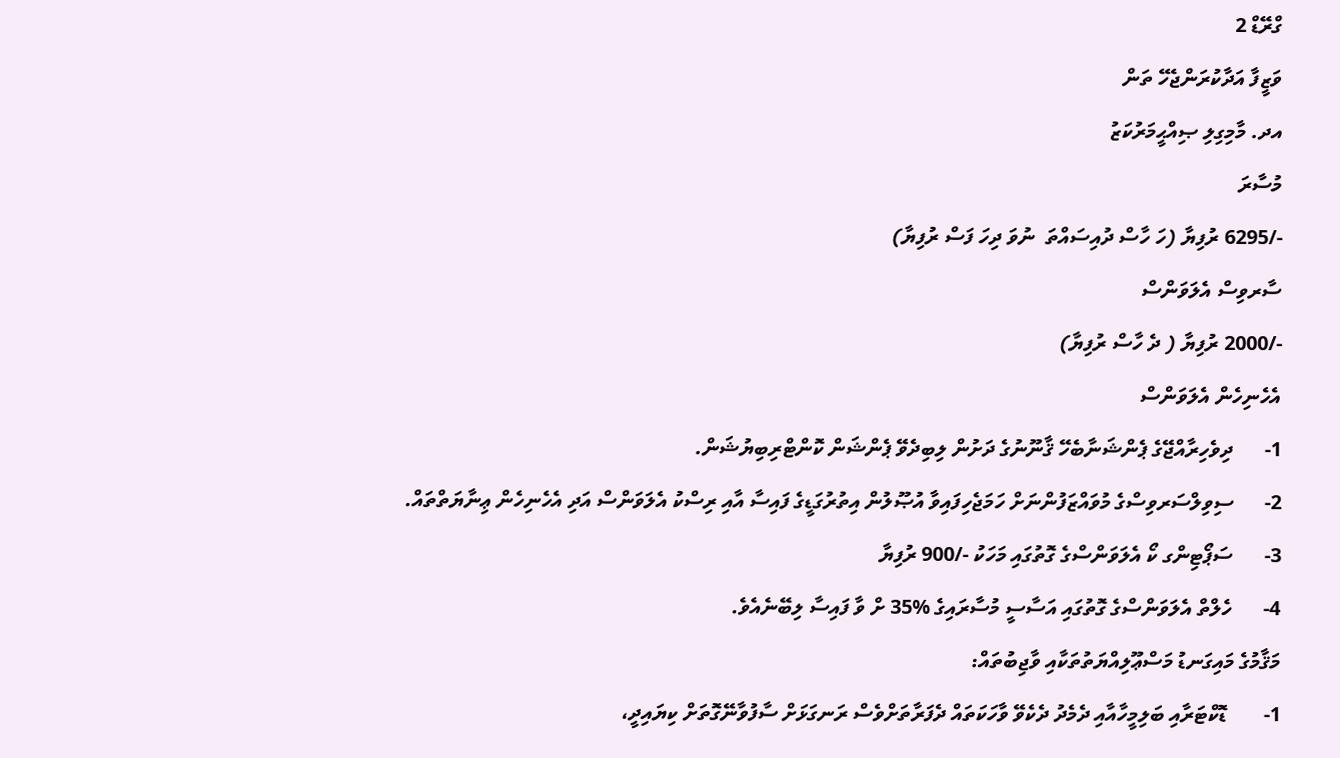ގްރޭޑް 2
ވަޒީފާ އަދާކުރަންޖެހޭ ތަން
އދ. މާމިގިލި ޞިއްޙީމަރުކަޒު
މުސާރަ
-/6295 ރުފިޔާ (ހަ ހާސް ދުއިސައްތަ  ނުވަ ދިހަ ފަސް ރުފިޔާ)
ސާރވިސް އެލަވަންސް
-/2000 ރުފިޔާ ( ދެ ހާސް ރުފިޔާ)
އެހެނިހެން އެލަވަންސް
1-      ދިވެހިރާއްޖޭގެ ޕެންޝަނާބެހޭ ޤާނޫނުގެ ދަށުން ލިބިދެވޭ ޕެންޝަން ކޮންޓްރިބިޔުޝަން.
2-      ސިވިލްސަރވިސްގެ މުވައްޒަފުންނަށް ހަމަޖެހިފައިވާ އުޞޫލުން އިތުރުގަޑީގެ ފައިސާ އާއި ރިސްކު އެލަވަންސް އަދި އެހެނިހެން ޢިނާޔަތްތައް.
3-      ސަޕޯޓިންގ ކޯ އެލަވަންސްގެ ގޮތުގައި މަހަކު -/900 ރުފިޔާ
4-      ހެލްތް އެލަވަންސްގެ ގޮތުގައި އަސާސީ މުސާރައިގެ %35 ށް ވާ ފައިސާ ލިބޭނެއެވެ.
މަޤާމުގެ މައިގަނޑު މަސްޢޫލިއްޔަތުތަކާއި ވާޖިބުތައް:
1-       ޑޮކްޓަރާއި ބަލިމީހާއާއި ދެމެދު ދެކެވޭ ވާހަކަތައް ދެފަރާތަށްވެސް ރަނގަޅަށް ސާފުވާނޭގޮތަށް ކިޔައިދީ،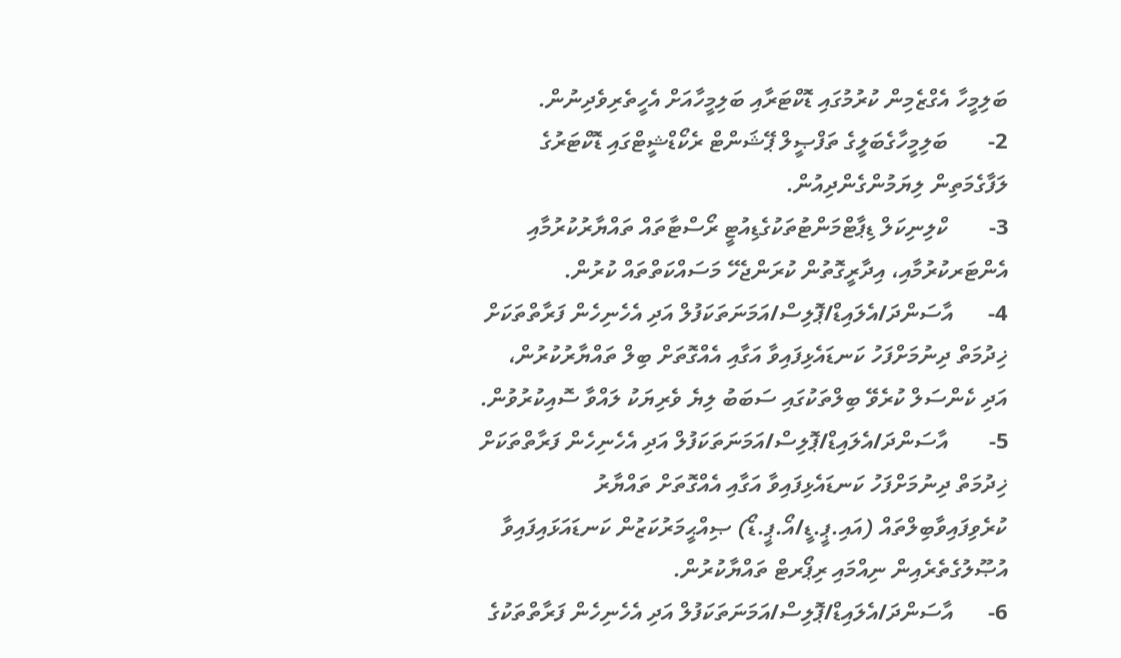ބަލިމީހާ އެގްޒެމިން ކުރުމުގައި ޑޮކްޓަރާއި ބަލިމީހާއަށް އެހީތެރިވެދިނުން.
2-       ބަލިމީހާގެބަލީގެ ތަފްޞީލް ޕޭޝަންޓް ރެކޯޑްޝީޓްގައި ޑޮކްޓަރުގެ ލަފާގެމަތިން ލިޔަމުންގެންދިއުން.
3-       ކްލިނިކަލް ޑިޕާޓްމަންޓުތަކުގެޑިއުޓީ ރޯސްޓާތައް ތައްޔާރުކުރުމާއި އެންޓަރކުރުމާއި، އިދާރީގޮތުން ކުރަންޖެހޭ މަސައްކަތްތައް ކުރުން.
4-      އާސަންދަ/އެލައިޑް/ޕޮލިސް/އަމަނަތަކަފުލް އަދި އެހެނިހެން ފަރާތްތަކަށް ޚިދުމަތް ދިނުމަށްފަހު ކަނޑައެޅިފައިވާ އަގާއި އެއްގޮތަށް ބިލް ތައްޔާރުކުރުން، އަދި ކެންސަލް ކުރެވޭ ބިލްތަކުގައި ސަބަބު ލިޔެ ވެރިޔަކު ލައްވާ ސޮއިކުރުވުން.
5-       އާސަންދަ/އެލައިޑް/ޕޮލިސް/އަމަނަތަކަފުލް އަދި އެހެނިހެން ފަރާތްތަކަށް ޚިދުމަތް ދިނުމަށްފަހު ކަނޑައެޅިފައިވާ އަގާއި އެއްގޮތަށް ތައްޔާރު ކުރެވިފައިވާބިލްތައް (އައި.ޕީ.ޑީ/އޯ.ޕީ.ޑޯ) ޞިއްޙީމަރުކަޒުން ކަނޑައަޅައިފައިވާ އުޞޫލުގެތެރެއިން ނިއްމައި ރިޕޯރޓް ތައްޔާކުރުން.
6-      އާސަންދަ/އެލައިޑް/ޕޮލިސް/އަމަނަތަކަފުލް އަދި އެހެނިހެން ފަރާތްތަކުގެ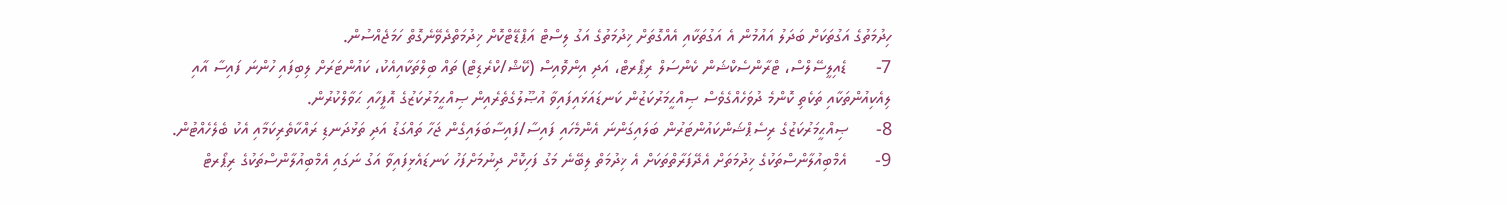ހިދުމަތުގެ އަގުތަކަށް ބަދަލު އައުމުން އެ އަގުތަކާއި އެއްގޮތަށް ޚިދުމަތުގެ އަގު ލިސްޓް އަޕްޑޭޓްކޮށް ޚިދުމަތްދެވޭނެގޮތް ހަމަޖެއްސުން.
7-      ޑެއިލީސޭލްސް، ޓްރާންސެކްޝަން ކެންސަލް ރިޕޯރޓް، އަދި އިންވޮއިސް (ކޭޝް/ކްރެޑިޓް) ތައް ބިލްތަކާއިއެކު، ކައުންޓަރަށް ލިބިފައި ހުންނަ ފައިސާ އާއި ލިއެކިއުންތަކާއި ތަކެތި ކޮންމެ ދުވަހެއްގެވެސް ޞިއްޙީމަރުކަޒުން ކަނޑައަޅައިފައިވާ އުޞޫލުގެތެރެއިން ޞިއްޙީމަރުކަޒުގެ އޮފީހާއި ޙަވާލްކުރުން.
8-      ޞިއްޙީމަރުކަޒުގެ ރިސެޕްޝަންކައުންޓަރުން ބަލައިގަންނަ އެންމެހައި ފައިސާ/ފައިސާބަލައިގެން ޖަހާ ތައްގަޑު އަދި ތަޅުދަނޑި ރައްކާތެރިކަމާއި އެކު ބެލެހެއްޓުން.
9-      އެމްބިއުލާންސްތަކުގެ ޚިދުމަތަށް އެދޭފަރާތްތަކަށް އެ ޚިދުމަތް ލިބޭނެ މަގު ފަހިކޮށް ދިނުމަށްފަހު ކަނޑައެޅިފައިވާ އަގު ނަގައި އެމްބިއުލާންސްތަކުގެ ރިޕޯރޓް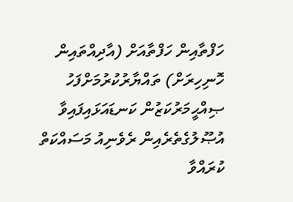ހަފްތާއިން ހަފްތާއަށް (އާދިއްތައިން ހޮނިހިރަށް) ތައްޔާރުކުރުމަށްފަހު ޞިއްޙީމަރުކަޒުން ކަނޑައަޅައިފައިވާ އުޞޫލުގެތެރެއިން ރެވެނިއު މަސައްކަތް ކުރައްވާ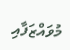މުވައްޒަފާއި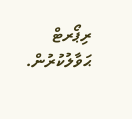ރިޕޯރޓް ޙަވާލުކުރުން.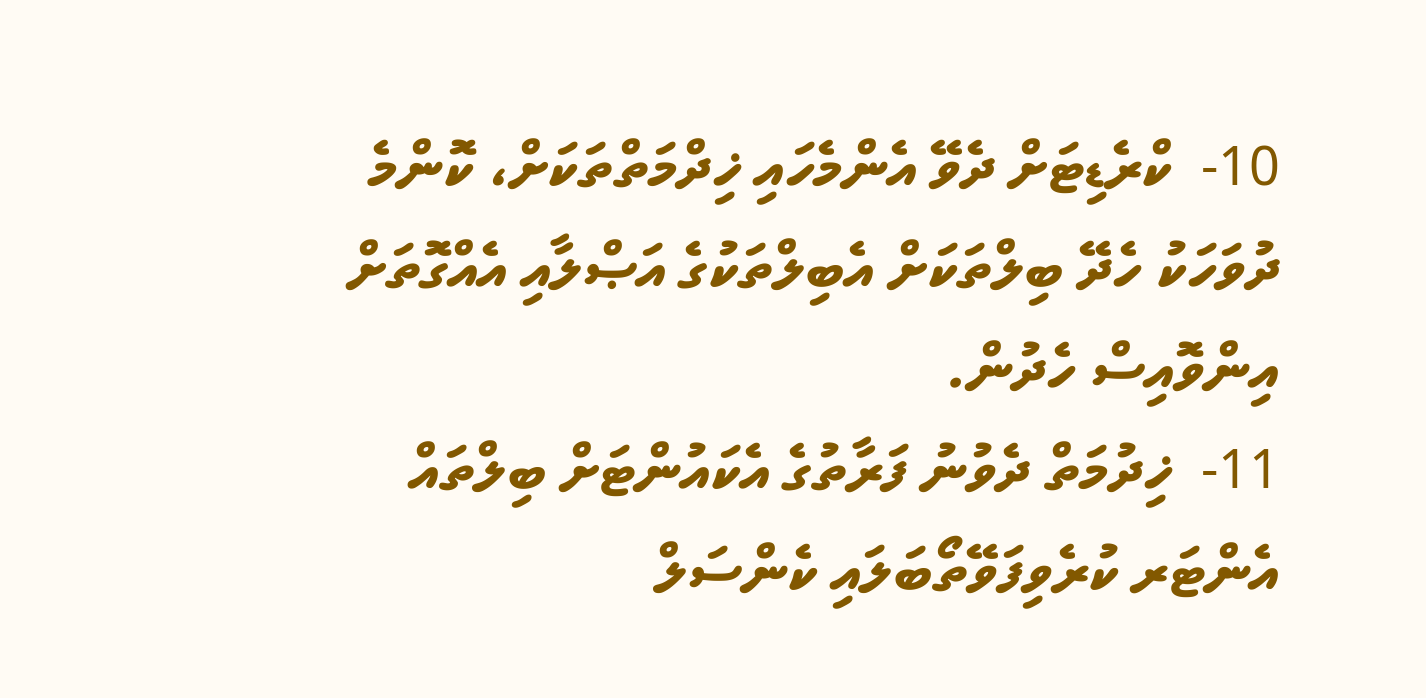10-  ކްރެޑިޓަށް ދެވޭ އެންމެހައި ޚިދްމަތްތަކަށް، ކޮންމެ ދުވަހަކު ހެދޭ ބިލްތަކަށް އެބިލްތަކުގެ އަޞްލާއި އެއްގޮތަށް އިންވޮއިސް ހެދުން.
11-  ޚިދުމަތް ދެވުނު ފަރާތުގެ އެކައުންޓަށް ބިލްތައް އެންޓަރ ކުރެވިފަވޭތޯބަލައި ކެންސަލް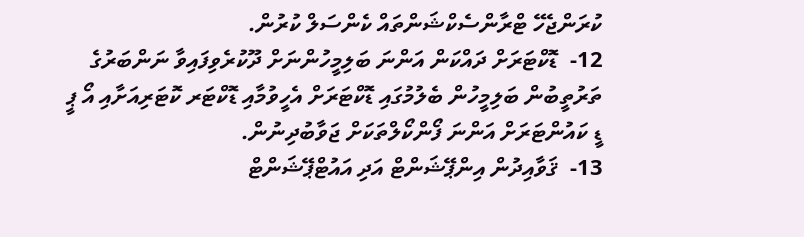ކުރަންޖެހޭ ޓްރާންސެކްޝަންތައް ކެންސަލް ކުރުން.
12-  ޑޮކްޓަރަށް ދައްކަން އަންނަ ބަލިމީހުންނަށް ދޫކުރެވިފައިވާ ނަންބަރުގެ ތަރުތީބުން ބަލިމީހުން ބެލުމުގައި ޑޮކްޓަރަށް އެހީވުމާއި ޑޮކްޓަރ ކޮޓަރިއަށާއި އޯ ޕީ ޑީ ކައުންޓަރަށް އަންނަ ފޯންކޯލްތަކަށް ޖަވާބުދިނުން.
13-  ޤަވާއިދުން އިންޕޭޝަންޓް އަދި އައުޓްޕޭޝަންޓް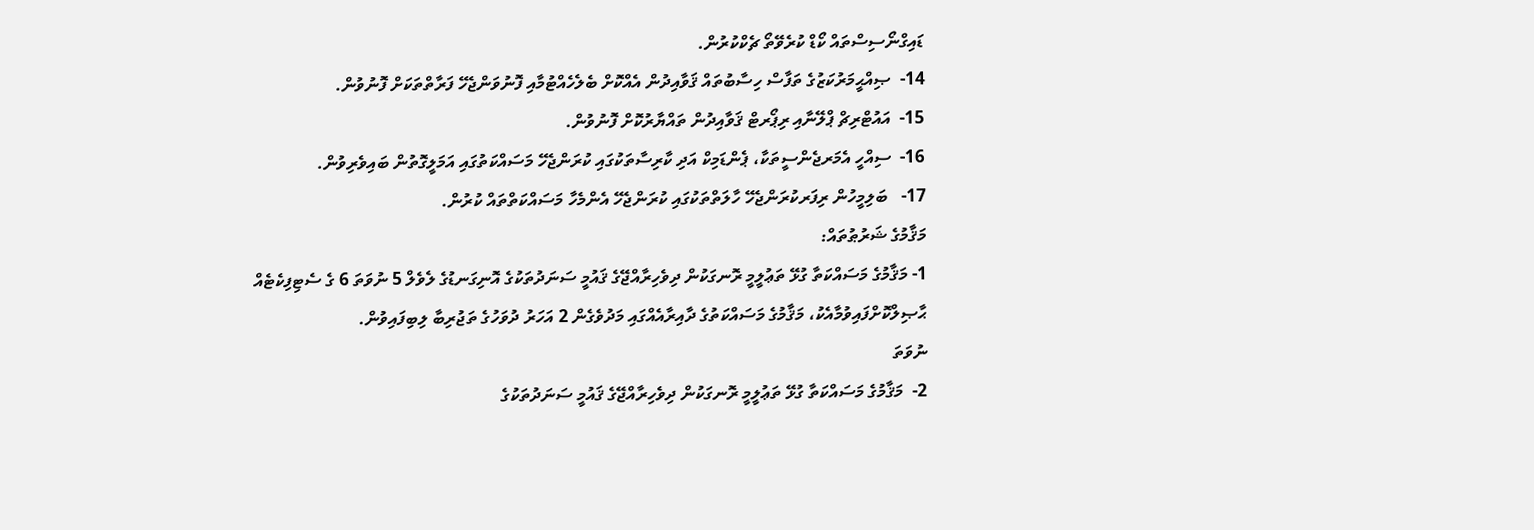ޑައިގްނޯސިސްތައް ކޯޑް ކުރެވޭތޯ ޗެކްކުރުން.
14-  ޞިއްޙީމަރުކަޒުގެ ތަފާސް ހިސާބުތައް ޤަވާއިދުން އެއްކޮށް ބެލެހެއްޓުމާއި ފޮނުވަންޖެހޭ ފަރާތްތަކަށް ފޮނުވުން.
15-  އައުޓްރިޗް ޕްލޭނާއި ރިޕޯރޓް ޤަވާއިދުން ތައްޔާރުކޮށް ފޮނުވުން.
16-  ސިއްހީ އެމަރޖެންސީތަކާ، ޕެންޑަމިކް އަދި ކާރިސާތަކުގައި ކުރަންޖެހޭ މަސައްކަތުގައި އަމަލީގޮތުން ބައިވެރިވުން.
17-   ބަލިމީހުން ރިފަރކުރަންޖެހޭ ހާލަތްތަކުގައި ކުރަންޖެހޭ އެންމެހާ މަސައްކަތްތައް ކުރުން.
މަޤާމުގެ ޝަރުޠުތައް:
1- މަޤާމުގެ މަސައްކަތާ ގުޅޭ ތަޢުލީމީ ރޮނގަކުން ދިވެހިރާއްޖޭގެ ޤައުމީ ސަނަދުތަކުގެ އޮނިގަނޑުގެ ލެވެލް 5 ނުވަތަ 6 ގެ ސެޓިފިކެޓެއް ޙާޞިލްކޮށްފައިވުމާއެކު، މަޤާމުގެ މަސައްކަތުގެ ދާއިރާއެއްގައި މަދުވެގެން 2 އަހަރު ދުވަހުގެ ތަޖުރިބާ ލިބިފައިވުން.
ނުވަތަ
2-  މަޤާމުގެ މަސައްކަތާ ގުޅޭ ތަޢުލީމީ ރޮނގަކުން ދިވެހިރާއްޖޭގެ ޤައުމީ ސަނަދުތަކުގެ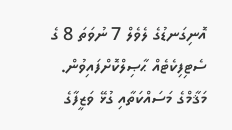އޮނިގަނޑުގެ ލެވެލް 7 ނުވަތަ 8 ގެ ސެޓިފިކެޓެއް ޙާޞިލްކޮށްފައިވުން.
މަޤާމްގެ މަސައްކަތާއި ގުޅޭ ވަޒީފާގެ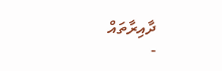ދާއިރާތައް
-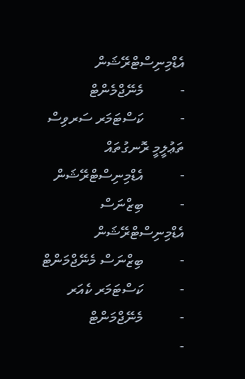އެޑްމިނިސްޓްރޭޝަން
-          މެނޭޖްމެންޓް
-          ކަސްޓަމަރ ސަރވިސް
ތަޢުލީމީ ރޮނގުތައް
-          އެޑްމިނިސްޓްރޭޝަން
-          ބިޒްނަސް އެޑްމިނިސްޓްރޭޝަން
-          ބިޒްނަސް މެނޭޖްމަންޓް
-          ކަސްޓަމަރ ކެއަރ
-          މެނޭޖްމަންޓް
-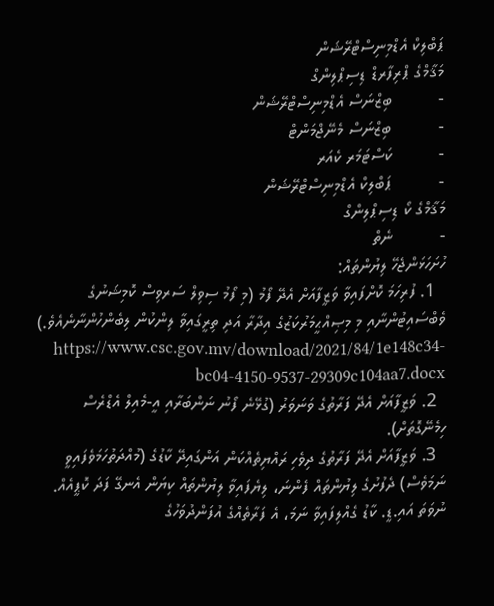ޕަބްލިކް އެޑްމިނިސްޓްރޭޝަން
މަޤާމްގެ ޕްރިފާރޑް ޑިސިޕްލިންގް
-          ބިޒްނަސް އެޑްމިނިސްޓްރޭޝަން
-          ބިޒްނަސް މެނޭޖްމަންޓް
-          ކަސްޓަމަރ ކެއަރ
-          ޕަބްލިކް އެޑްމިނިސްޓްރޭޝަން
މަޤާމްގެ ކޯ ޑިސިޕްލިންގް
-          ނެތް
ހުށަހަޅަންޖެހޭ ލިޔުންތައް:
  1. ފުރިހަމަ ކޮށްފައިވާ ވަޒީފާއަށް އެދޭ ފޯމު (މި ފޯމު ސިވިލް ސަރވިސް ކޮމިޝަނުގެ ވެބްސައިޓުންނާއި މި މިޞިއްޙީމަރުކަޒުގެ އިދާރާ އަދި ތިރީގައިވާ ލިންކުން ލިބެންހުންނާނެއެވެ.)  https://www.csc.gov.mv/download/2021/84/1e148c34-bc04-4150-9537-29309c104aa7.docx
  2. ވަޒީފާއަށް އެދޭ ފަރާތުގެ ވަނަވަރު (ގުޅޭނެ ފޯނު ނަންބަރާއި އީ-މެއިލް އެޑްރެސް ހިމެނޭގޮތަށް).
  3. ވަޒީފާއަށް އެދޭ ފަރާތުގެ ދިވެހި ރައްޔިތެއްކަން އަންގައިދޭ ކާޑުގެ (މުއްދަތުހަމަވެފައިވީ ނަމަވެސް) ދެފުށުގެ ލިޔުންތައް ފެންނަ، ލިޔެފައިވާ ލިޔުންތައް ކިޔަން އެނގޭ ފަދަ ކޮޕީއެއް. ނުވަތަ އައި.ޑީ. ކާޑު ގެއްލިފައިވާ ނަމަ، އެ ފަރާތެއްގެ އުފަންދުވަހުގެ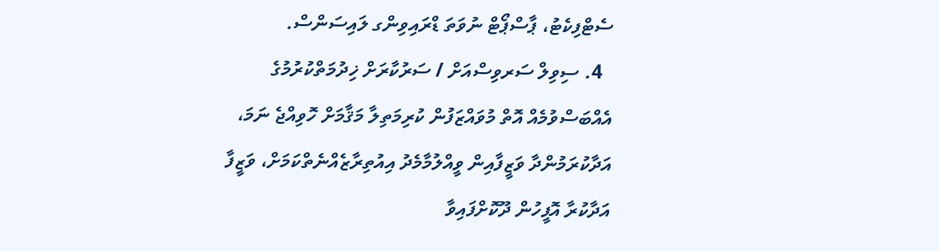ސެޓްފިކެޓު، ޕާސްޕޯޓް ނުވަތަ ޑްރައިވިންގ ލައިސަންސް.
  4. ސިވިލް ސަރވިސްއަށް / ސަރުކާރަށް ޚިދުމަތްކުރުމުގެ އެއްބަސްވުމެއް އޮތް މުވައްޒަފުން ކުރިމަތިލާ މަޤާމަށް ހޮވިއްޖެ ނަމަ، އަދާކުރަމުންދާ ވަޒީފާއިން ވީއްލުމާމެދު އިއުތިރާޒެއްނެތްކަމަށް، ވަޒީފާ އަދާކުރާ އޮފީހުން ދޫކޮށްފައިވާ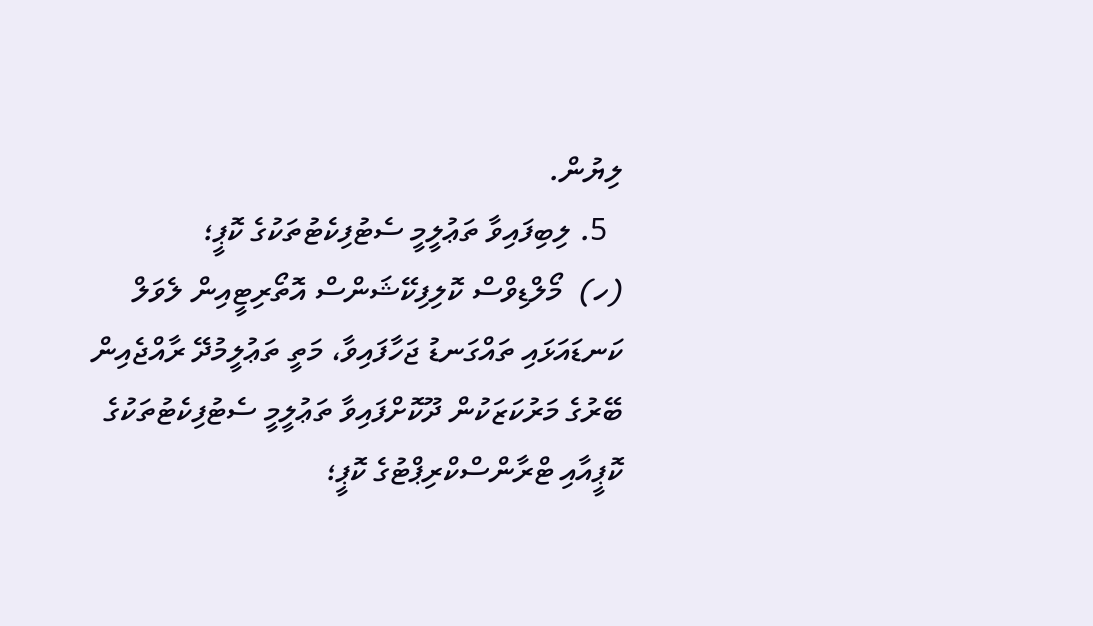ލިޔުން.
  5. ލިބިފައިވާ ތަޢުލީމީ ސެޓުފިކެޓުތަކުގެ ކޮޕީ؛
(ހ)  މޯލްޑިވްސް ކޮލިފިކޭޝަންސް އޮތޯރިޓީއިން ލެވަލް ކަނޑައަޅައި ތައްގަނޑު ޖަހާފައިވާ، މަތީ ތަޢުލީމުދޭ ރާއްޖެއިން ބޭރުގެ މަރުކަޒަކުން ދޫކޮށްފައިވާ ތަޢުލީމީ ސެޓުފިކެޓުތަކުގެ ކޮޕީއާއި ޓްރާންސްކްރިޕްޓުގެ ކޮޕީ؛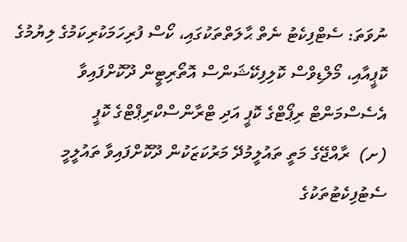ނުވަތަ: ސެޓްފިކެޓު ނެތް ޙާލަތްތަކުގައި، ކޯސް ފުރިހަމަކުރިކަމުގެ ލިޔުމުގެ ކޮޕީއާއި، މޯލްޑިވްސް ކޮލިފިކޭޝަންސް އޮތޯރިޓީން ދޫކޮށްފައިވާ އެސެސްމަންޓް ރިޕޯޓްގެ ކޮޕީ އަދި ޓްރާންސްކްރިޕްޓްގެ ކޮޕީ
(ށ)  ރާއްޖޭގެ މަތީ ތައުލީމުދޭ މަރުކަޒަކުން ދޫކޮށްފައިވާ ތައުލީމީ ސެޓުފިކެޓުތަކުގެ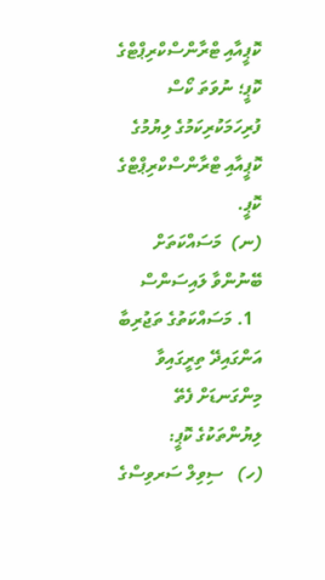ކޮޕީއާއި ޓްރާންސްކްރިޕްޓްގެ ކޮޕީ؛ ނުވަތަ ކޯސް ފުރިހަމަކުރިކަމުގެ ލިޔުމުގެ ކޮޕީއާއި ޓްރާންސްކްރިޕްޓްގެ ކޮޕީ.
(ނ)  މަސައްކަތަށް ބޭނުންވާ ލައިސަންސް
  1. މަސައްކަތުގެ ތަޖުރިބާ އަންގައިދޭ ތިރީގައިވާ މިންގަނޑަށް ފެތޭ ލިޔުންތަކުގެ ކޮޕީ:
(ހ)   ސިވިލް ސަރވިސްގެ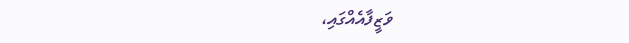ވަޒީފާއެއްގައި،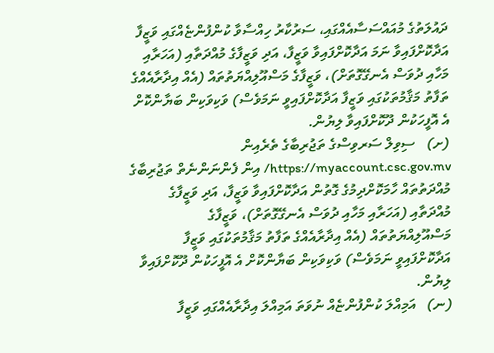ދައުލަތުގެ މުއައްސަސާއެއްގައި، ސަރުކާރު ހިއްސާވާ ކުންފުންޏެއްގައި ވަޒީފާ އަދާކޮށްފައިވާ ނަމަ އަދާކޮށްފައިވާ ވަޒީފާ، އަދި ވަޒީފާގެ މުއްދަތާއި (އަހަރާއި މަހާއި ދުވަސް އެނގޭގޮތަށް)، ވަޒީފާގެ މަސްއޫލިއްޔަތުތައް (އެއް އިދާރާއެއްގެ ތަފާތު މަޤާމުތަކުގައި ވަޒީފާ އަދާކޮށްފައިވީ ނަމަވެސް) ވަކިވަކިން ބަޔާންކޮށް އެ އޮފީހަކުން ދޫކޮށްފައިވާ ލިޔުން.
(ށ)   ސިވިލް ސަރވިސްގެ ތަޖުރިބާގެ ތެރެއިން https://myaccount.csc.gov.mv/ އިން ފެންނަންނެތް ތަޖުރިބާގެ މުއްދަތުތައް ހާމަކޮށްދިމުގެ ގޮތުން އަދާކޮށްފައިވާ ވަޒީފާ، އަދި ވަޒީފާގެ މުއްދަތާއި (އަހަރާއި މަހާއި ދުވަސް އެނގޭގޮތަށް)، ވަޒީފާގެ މަސްއޫލިއްޔަތުތައް (އެއް އިދާރާއެއްގެ ތަފާތު މަޤާމުތަކުގައި ވަޒީފާ އަދާކޮށްފައިވީ ނަމަވެސް) ވަކިވަކިން ބަޔާންކޮށް އެ އޮފީހަކުން ދޫކޮށްފައިވާ ލިޔުން.
(ނ)   އަމިއްލަ ކުންފުންޏެއް ނުވަތަ އަމިއްލަ އިދާރާއެއްގައި ވަޒީފާ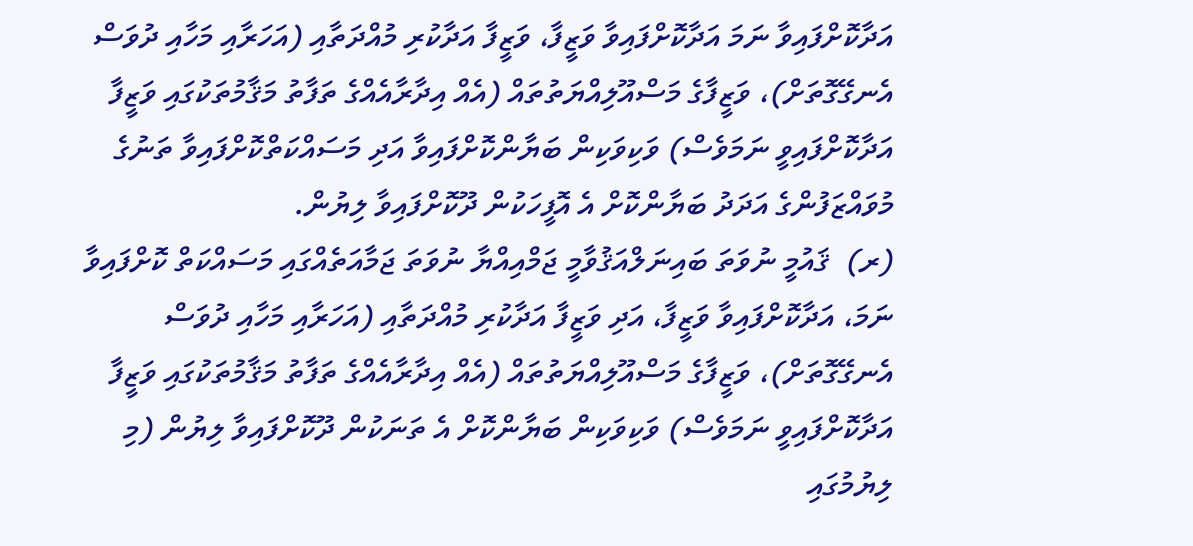އަދާކޮށްފައިވާ ނަމަ އަދާކޮށްފައިވާ ވަޒީފާ، ވަޒީފާ އަދާކުރި މުއްދަތާއި (އަހަރާއި މަހާއި ދުވަސް އެނގޭގޮތަށް)، ވަޒީފާގެ މަސްއޫލިއްޔަތުތައް (އެއް އިދާރާއެއްގެ ތަފާތު މަޤާމުތަކުގައި ވަޒީފާ އަދާކޮށްފައިވީ ނަމަވެސް) ވަކިވަކިން ބަޔާންކޮށްފައިވާ އަދި މަސައްކަތްކޮށްފައިވާ ތަނުގެ މުވައްޒަފުންގެ އަދަދު ބަޔާންކޮށް އެ އޮފީހަކުން ދޫކޮށްފައިވާ ލިޔުން.
(ރ)  ޤައުމީ ނުވަތަ ބައިނަލްއަޤުވާމީ ޖަމްއިއްޔާ ނުވަތަ ޖަމާއަތެއްގައި މަސައްކަތް ކޮށްފައިވާ ނަމަ، އަދާކޮށްފައިވާ ވަޒީފާ، އަދި ވަޒީފާ އަދާކުރި މުއްދަތާއި (އަހަރާއި މަހާއި ދުވަސް އެނގޭގޮތަށް)، ވަޒީފާގެ މަސްއޫލިއްޔަތުތައް (އެއް އިދާރާއެއްގެ ތަފާތު މަޤާމުތަކުގައި ވަޒީފާ އަދާކޮށްފައިވީ ނަމަވެސް) ވަކިވަކިން ބަޔާންކޮށް އެ ތަނަކުން ދޫކޮށްފައިވާ ލިޔުން (މި ލިޔުމުގައި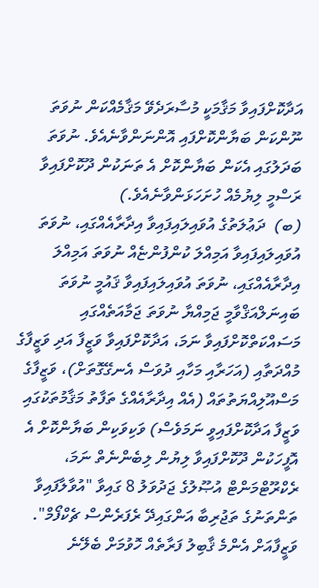އަދާކޮށްފައިވާ މަޤާމަކީ މުސާރަދެވޭ މަޤާމެއްކަން ނުވަތަ ނޫންކަން ބަޔާންކޮށްފައި އޮންނަންވާނެއެވެ. ނުވަތަ ބަދަލުގައި އެކަން ބަޔާންކޮށް އެ ތަނަކުން ދޫކޮށްފައިވާ ރަސްމީ ލިޔުމެއް ހުށަހަޅަންވާނެއެވެ.)
(ބ)  ދަޢުލަތުގެ އުވައިލައިފައިވާ އިދާރާއެއްގައި، ނުވަތަ އުވައިލައިފައިވާ އަމިއްލަ ކުންފުންޏެއް ނުވަތަ އަމިއްލަ އިދާރާއެއްގައި، ނުވަތަ އުވައިލައިފައިވާ ޤައުމީ ނުވަތަ ބައިނަލްއަޤްވާމީ ޖަމިއްޔާ ނުވަތަ ޖަމާއަތެއްގައި މަސައްކަތްކޮށްފައިވާ ނަމަ، އަދާކޮށްފައިވާ ވަޒީފާ އަދި ވަޒީފާގެ މުއްދަތާއި (އަހަރާއި މަހާއި ދުވަސް އެނގޭގޮތަށް)، ވަޒީފާގެ މަސްއޫލިއްޔަތުތައް (އެއް އިދާރާއެއްގެ ތަފާތު މަޤާމުތަކުގައި ވަޒީފާ އަދާކޮށްފައިވީ ނަމަވެސް) ވަކިވަކިން ބަޔާންކޮށް އެ އޮފީހަކުން ދޫކޮށްފައިވާ ލިޔުން ލިބެންނެތް ނަމަ، ރެކްރޫޓްމަންޓް އުޞޫލުގެ ޖަދުވަލު 8 ގައިވާ "އުވާލާފައިވާ ތަންތަނުގެ ތަޖުރިބާ އަންގައިދޭ ރެފަރެންސް ޗެކްފޯމް".
ވަޒީފާއަށް އެންމެ ޤާބިލު ފަރާތެއް ހޮވުމަށް ބެލޭނެ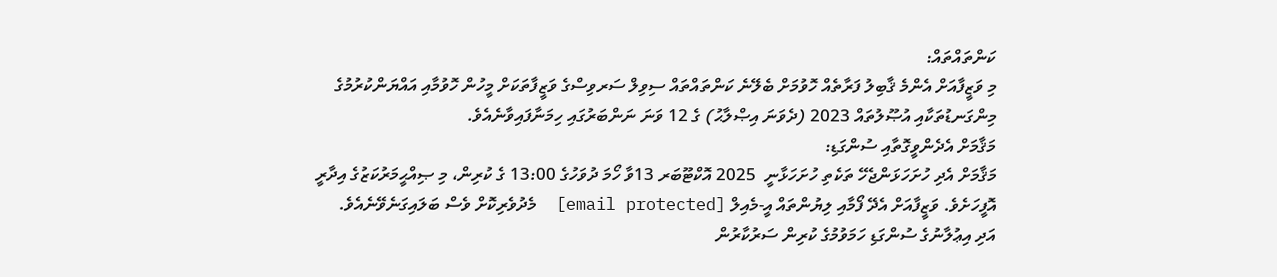ކަންތައްތައް:
މި ވަޒީފާއަށް އެންމެ ޤާބިލު ފަރާތެއް ހޮވުމަށް ބެލޭނެ ކަންތައްތައް ސިވިލް ސަރވިސްގެ ވަޒީފާތަކަށް މީހުން ހޮވުމާއި އައްޔަންކުރުމުގެ މިންގަނޑުތަކާއި އުޞޫލުތައް 2023 (ދެވަނަ އިޞްލާޙު) ގެ 12 ވަނަ ނަންބަރުގައި ހިމަނާފައިވާނެއެވެ.
މަޤާމަށް އެދެންވީގޮތާއި ސުންގަޑި:
މަޤާމަށް އެދި ހުށަހަޅަންޖެހޭ ތަކެތި ހުށަހަޅާނީ  2025 އޮކްޓޫބަރ 13ވާ ހޯމަ ދުވަހުގެ 13:00 ގެ ކުރިން، މި ޞިއްޙީމަރުކަޒުގެ އިދާރީ އޮފީހަށެވެ. ވަޒީފާއަށް އެދޭ ފޯމާއި ލިޔުންތައް އީ-މެއިލް [email protected]  މެދުވެރިކޮށް ވެސް ބަލައިގަނެވޭނެއެވެ.
އަދި އިޢުލާނުގެ ސުންގަޑި ހަމަވުމުގެ ކުރިން ސަރުކާރުން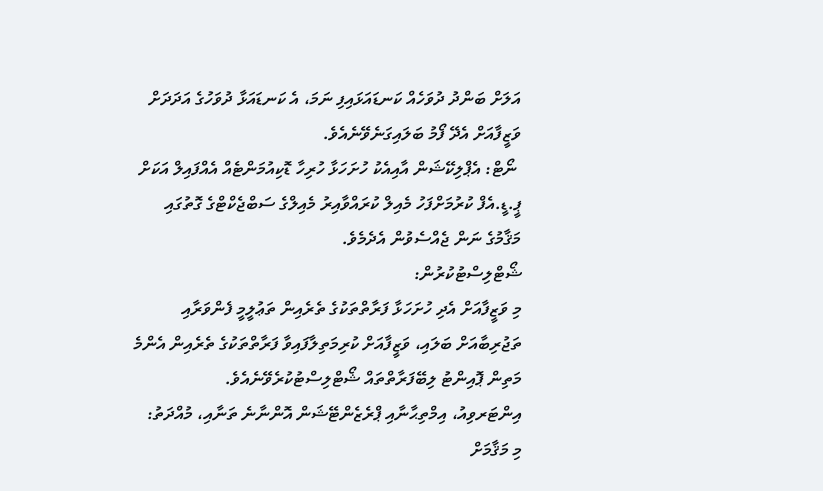އަލަށް ބަންދު ދުވަހެއް ކަނޑައަޅައިފި ނަމަ، އެ ކަނޑައަޅާ ދުވަހުގެ އަދަދަށް ވަޒީފާއަށް އެދޭ ފޯމު ބަލައިގަނެވޭނެއެވެ.
 ނޯޓް: އެޕްލިކޭޝަން އާއިއެކު ހުށަހަޅާ ހުރިހާ ޑޮކިއުމަންޓެއް އެއްފައިލް އަކަށް ޕީ.ޑީ.އެފް ކުރުމަށްފަހު މެއިލް ކުރައްވާއިރު މެއިލްގެ ސަބްޖެކްޓްގެ ގޮތުގައި މަޤާމުގެ ނަން ޖެއްސެވުން އެދެމެވެ.
ޝޯޓްލިސްޓުކުރުން:
މި ވަޒީފާއަށް އެދި ހުށަހަޅާ ފަރާތްތަކުގެ ތެރެއިން ތަޢުލީމީ ފެންވަރާއި ތަޖުރިބާއަށް ބަލައި، ވަޒީފާއަށް ކުރިމަތިލާފައިވާ ފަރާތްތަކުގެ ތެރެއިން އެންމެ މަތިން ޕޮއިންޓު ލިބޭފަރާތްތައް ޝޯޓްލިސްޓުކުރެވޭނެއެވެ.
އިންޓަރވިއު، އިމްތިޙާނާއި ޕްރެޒެންޓޭޝަން އޮންނާނެ ތަނާއި، މުއްދަތު:
މި މަޤާމަށް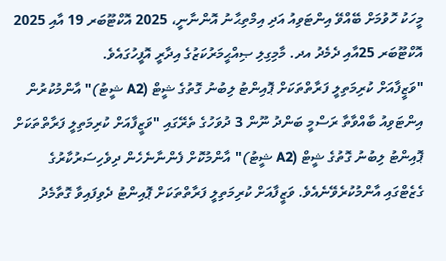މީހަކު ހޮވުމަށް ބޭއްވޭ އިންޓަވިއު އަދި އިމްތިޙާނު އޮންނާނީ، 2025 އޮކްޓޫބަރ 19 އާއި 2025  އޮކްޓޫބަރ 25އާއި ދެމެދު އދ. މާމިގިލި ޞިއްޙީމަރުކަޒުގެ އިދާރީ އޮފީހުގައެވެ.
"ވަޒީފާއަށް ކުރިމަތިލީ ފަރާތްތަކަށް ޕޮއިންޓު ލިބުނު ގޮތުގެ ޝީޓް (A2 ޝީޓު)" އާންމުކުރުން
އިންޓަވިއު ބާއްވާތާ ރަސްމީ ބަންދު ނޫން 3 ދުވަހުގެ ތެރޭގައި "ވަޒީފާއަށް ކުރިމަތިލީ ފަރާތްތަކަށް ޕޮއިންޓު ލިބުނު ގޮތުގެ ޝީޓް (A2 ޝީޓު)" އާންމުކޮށް ފެންނާނެހެން ދިވެހިސަރުކާރުގެ ގެޒެޓްގައި އާންމުކުރެވޭނެއެވެ. ވަޒީފާއަށް ކުރިމަތިލީ ފަރާތްތަކަށް ޕޮއިންޓު ދެވިފައިވާ ގޮތާމެދު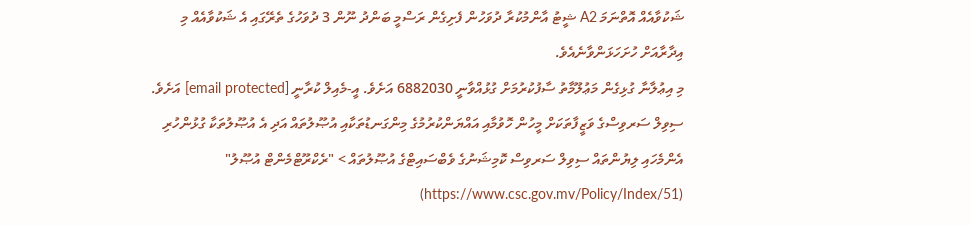ޝަކުވާއެއް އޮތްނަމަ A2 ޝީޓު އާންމުކުރާ ދުވަހުން ފެށިގެން ރަސްމީ ބަންދު ނޫން 3 ދުވަހުގެ ތެރޭގައި އެ ޝަކުވާއެއް މި އިދާރާއަށް ހުށަހަޅަންވާނެއެވެ.
މި އިޢުލާނާ ގުޅިގެން މަޢުލޫމާތު ސާފުކުރުމަށް ގުޅުއްވާނީ 6882030 އަށެވެ. އީ-މެއިލް ކުރާނީ [email protected] އަށެވެ.
ސިވިލް ސަރވިސްގެ ވަޒީފާތަކަށް މީހުން ހޮވުމާއި އައްޔަންކުރުމުގެ މިންގަނޑުތަކާއި އުޞޫލުތައް އަދި އެ އުޞޫލުތަކާ ގުޅުންހުރި އެންމެހައި ލިޔުންތައް ސިވިލް ސަރވިސް ކޮމިޝަނުގެ ވެބްސައިޓްގެ އުޞޫލުތައް > "ރެކްރޫޓްމެންޓް އުޞޫލު" (https://www.csc.gov.mv/Policy/Index/51)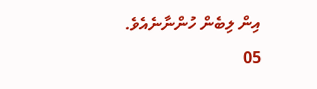އިން ލިބެން ހުންނާނެއެވެ.
05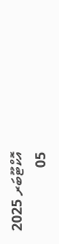އޮކްޓޫބަރ 2025
05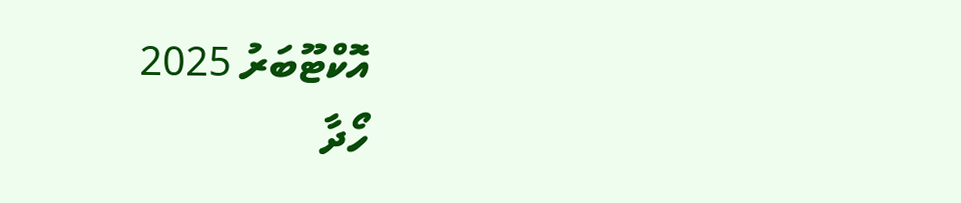އޮކްޓޫބަރު 2025
ހޯދާ